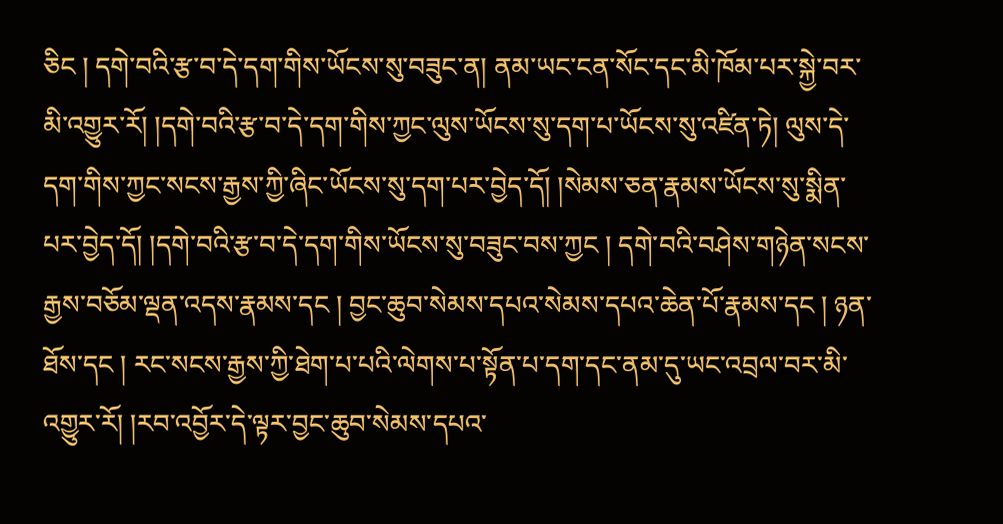ཅིང ། དགེ་བའི་རྩ་བ་དེ་དག་གིས་ཡོངས་སུ་བཟུང་ན། ནམ་ཡང་ངན་སོང་དང་མི་ཁོམ་པར་སྐྱེ་བར་མི་འགྱུར་རོ། །དགེ་བའི་རྩ་བ་དེ་དག་གིས་ཀྱང་ལུས་ཡོངས་སུ་དག་པ་ཡོངས་སུ་འཛིན་ཏེ། ལུས་དེ་དག་གིས་ཀྱང་སངས་རྒྱས་ཀྱི་ཞིང་ཡོངས་སུ་དག་པར་བྱེད་དོ། །སེམས་ཅན་རྣམས་ཡོངས་སུ་སྨིན་པར་བྱེད་དོ། །དགེ་བའི་རྩ་བ་དེ་དག་གིས་ཡོངས་སུ་བཟུང་བས་ཀྱང ། དགེ་བའི་བཤེས་གཉེན་སངས་རྒྱས་བཅོམ་ལྡན་འདས་རྣམས་དང ། བྱང་ཆུབ་སེམས་དཔའ་སེམས་དཔའ་ཆེན་པོ་རྣམས་དང ། ཉན་ཐོས་དང ། རང་སངས་རྒྱས་ཀྱི་ཐེག་པ་པའི་ལེགས་པ་སྟོན་པ་དག་དང་ནམ་དུ་ཡང་འབྲལ་བར་མི་འགྱུར་རོ། །རབ་འབྱོར་དེ་ལྟར་བྱང་ཆུབ་སེམས་དཔའ་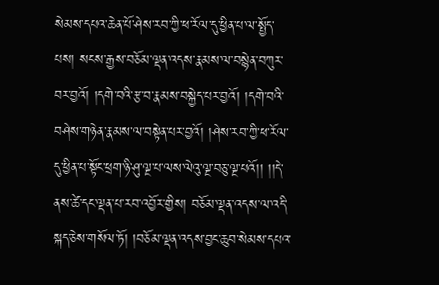སེམས་དཔའ་ཆེན་པོ་ཤེས་རབ་ཀྱི་ཕ་རོལ་དུ་ཕྱིན་པ་ལ་སྤྱོད་པས། སངས་རྒྱས་བཅོམ་ལྡན་འདས་རྣམས་ལ་བསྙེན་བཀུར་བར་བྱའོ། །དགེ་བའི་རྩ་བ་རྣམས་བསྐྱེད་པར་བྱའོ། །དགེ་བའི་བཤེས་གཉེན་རྣམས་ལ་བསྟེན་པར་བྱའོ། །ཤེས་རབ་ཀྱི་ཕ་རོལ་དུ་ཕྱིན་པ་སྟོང་ཕྲག་ཉི་ཤུ་ལྔ་པ་ལས་ལེའུ་ལྔ་བཅུ་ལྔ་པའོ།། །།དེ་ནས་ཚེ་དང་ལྡན་པ་རབ་འབྱོར་གྱིས། བཅོམ་ལྡན་འདས་ལ་འདི་སྐད་ཅེས་གསོལ་ཏོ། །བཅོམ་ལྡན་འདས་བྱང་ཆུབ་སེམས་དཔའ་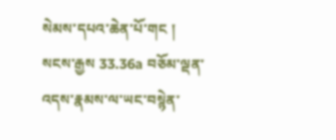སེམས་དཔའ་ཆེན་པོ་གང ། སངས་རྒྱས 33.36a བཅོམ་ལྡན་འདས་རྣམས་ལ་ཡང་བསྙེན་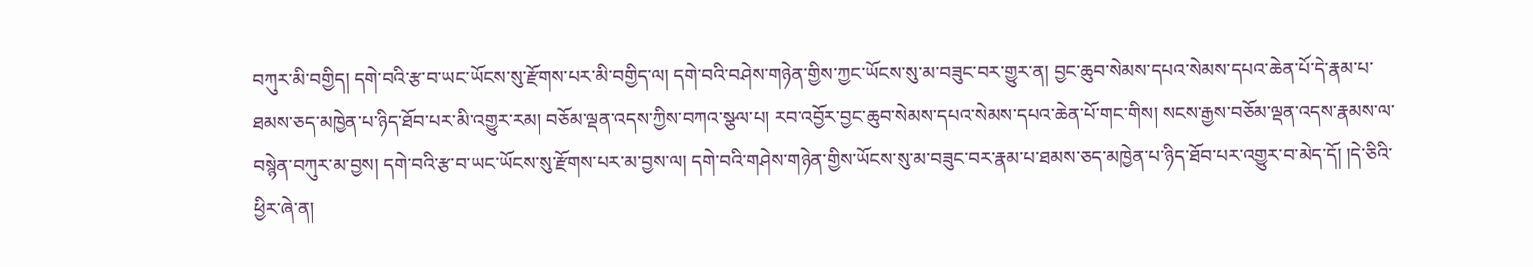བཀུར་མི་བགྱིད། དགེ་བའི་རྩ་བ་ཡང་ཡོངས་སུ་རྫོགས་པར་མི་བགྱིད་ལ། དགེ་བའི་བཤེས་གཉེན་གྱིས་ཀྱང་ཡོངས་སུ་མ་བཟུང་བར་གྱུར་ན། བྱང་ཆུབ་སེམས་དཔའ་སེམས་དཔའ་ཆེན་པོ་དེ་རྣམ་པ་ཐམས་ཅད་མཁྱེན་པ་ཉིད་ཐོབ་པར་མི་འགྱུར་རམ། བཅོམ་ལྡན་འདས་ཀྱིས་བཀའ་སྩལ་པ། རབ་འབྱོར་བྱང་ཆུབ་སེམས་དཔའ་སེམས་དཔའ་ཆེན་པོ་གང་གིས། སངས་རྒྱས་བཅོམ་ལྡན་འདས་རྣམས་ལ་བསྙེན་བཀུར་མ་བྱས། དགེ་བའི་རྩ་བ་ཡང་ཡོངས་སུ་རྫོགས་པར་མ་བྱས་ལ། དགེ་བའི་གཤེས་གཉེན་གྱིས་ཡོངས་སུ་མ་བཟུང་བར་རྣམ་པ་ཐམས་ཅད་མཁྱེན་པ་ཉིད་ཐོབ་པར་འགྱུར་བ་མེད་དོ། །དེ་ཅིའི་ཕྱིར་ཞེ་ན།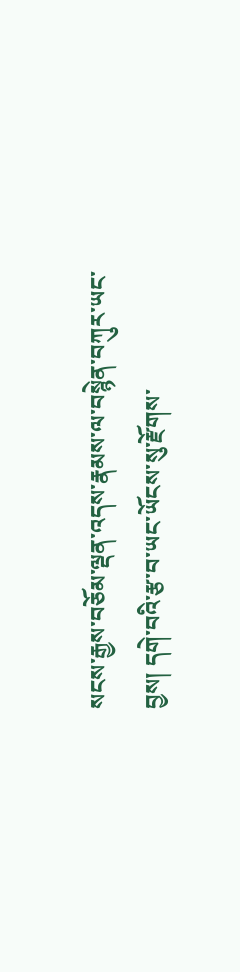སངས་རྒྱས་བཅོམ་ལྡན་འདས་རྣམས་ལ་བསྙེན་བཀུར་ཡང་བྱས། དགེ་བའི་རྩ་བ་ཡང་ཡོངས་སུ་རྫོགས་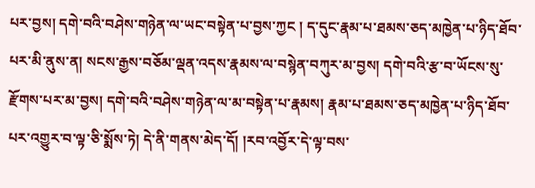པར་བྱས། དགེ་བའི་བཤེས་གཉེན་ལ་ཡང་བསྟེན་པ་བྱས་ཀྱང ། ད་དུང་རྣམ་པ་ཐམས་ཅད་མཁྱེན་པ་ཉིད་ཐོབ་པར་མི་ནུས་ན། སངས་རྒྱས་བཅོམ་ལྡན་འདས་རྣམས་ལ་བསྙེན་བཀུར་མ་བྱས། དགེ་བའི་རྩ་བ་ཡོངས་སུ་རྫོགས་པར་མ་བྱས། དགེ་བའི་བཤེས་གཉེན་ལ་མ་བསྟེན་པ་རྣམས། རྣམ་པ་ཐམས་ཅད་མཁྱེན་པ་ཉིད་ཐོབ་པར་འགྱུར་བ་ལྟ་ཅི་སྨོས་ཏེ། དེ་ནི་གནས་མེད་དོ། །རབ་འབྱོར་དེ་ལྟ་བས་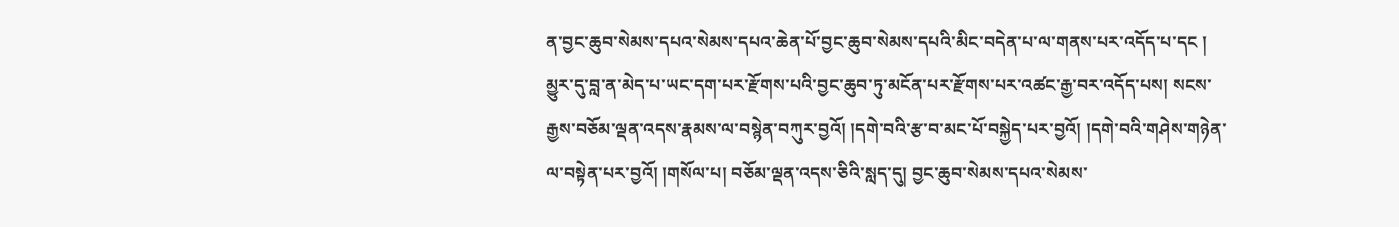ན་བྱང་ཆུབ་སེམས་དཔའ་སེམས་དཔའ་ཆེན་པོ་བྱང་ཆུབ་སེམས་དཔའི་མིང་བདེན་པ་ལ་གནས་པར་འདོད་པ་དང ། མྱུར་དུ་བླ་ན་མེད་པ་ཡང་དག་པར་རྫོགས་པའི་བྱང་ཆུབ་ཏུ་མངོན་པར་རྫོགས་པར་འཚང་རྒྱ་བར་འདོད་པས། སངས་རྒྱས་བཅོམ་ལྡན་འདས་རྣམས་ལ་བསྙེན་བཀུར་བྱའོ། །དགེ་བའི་རྩ་བ་མང་པོ་བསྐྱེད་པར་བྱའོ། །དགེ་བའི་གཤེས་གཉེན་ལ་བསྟེན་པར་བྱའོ། །གསོལ་པ། བཅོམ་ལྡན་འདས་ཅིའི་སླད་དུ། བྱང་ཆུབ་སེམས་དཔའ་སེམས་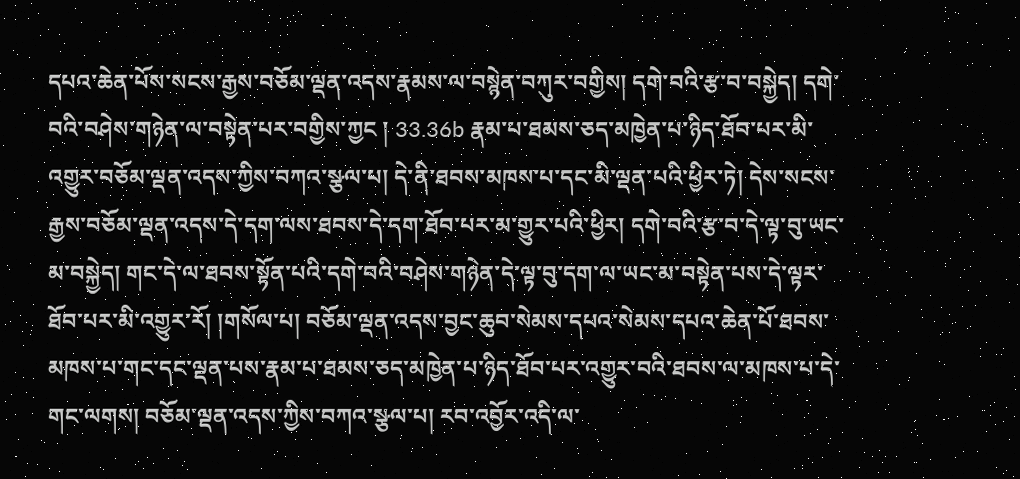དཔའ་ཆེན་པོས་སངས་རྒྱས་བཅོམ་ལྡན་འདས་རྣམས་ལ་བསྙེན་བཀུར་བགྱིས། དགེ་བའི་རྩ་བ་བསྐྱེད། དགེ་བའི་བཤེས་གཉེན་ལ་བསྟེན་པར་བགྱིས་ཀྱང ། 33.36b རྣམ་པ་ཐམས་ཅད་མཁྱེན་པ་ཉིད་ཐོབ་པར་མི་འགྱུར་བཅོམ་ལྡན་འདས་ཀྱིས་བཀའ་སྩལ་པ། དེ་ནི་ཐབས་མཁས་པ་དང་མི་ལྡན་པའི་ཕྱིར་ཏེ། དེས་སངས་རྒྱས་བཅོམ་ལྡན་འདས་དེ་དག་ལས་ཐབས་དེ་དག་ཐོབ་པར་མ་གྱུར་པའི་ཕྱིར། དགེ་བའི་རྩ་བ་དེ་ལྟ་བུ་ཡང་མ་བསྐྱེད། གང་དེ་ལ་ཐབས་སྟོན་པའི་དགེ་བའི་བཤེས་གཉེན་དེ་ལྟ་བུ་དག་ལ་ཡང་མ་བསྟེན་པས་དེ་ལྟར་ཐོབ་པར་མི་འགྱུར་རོ། །གསོལ་པ། བཅོམ་ལྡན་འདས་བྱང་ཆུབ་སེམས་དཔའ་སེམས་དཔའ་ཆེན་པོ་ཐབས་མཁས་པ་གང་དང་ལྡན་པས་རྣམ་པ་ཐམས་ཅད་མཁྱེན་པ་ཉིད་ཐོབ་པར་འགྱུར་བའི་ཐབས་ལ་མཁས་པ་དེ་གང་ལགས། བཅོམ་ལྡན་འདས་ཀྱིས་བཀའ་སྩལ་པ། རབ་འབྱོར་འདི་ལ་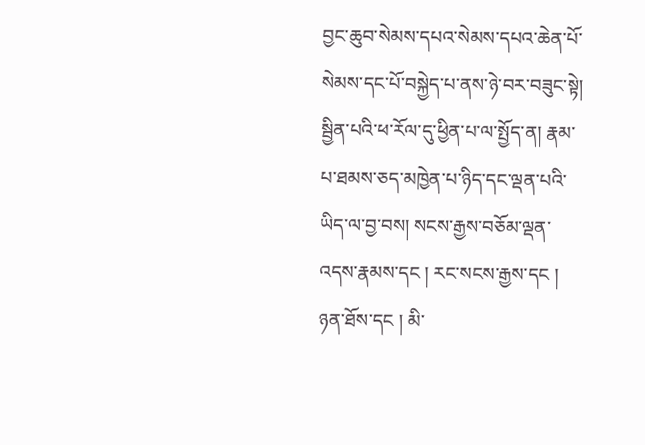བྱང་ཆུབ་སེམས་དཔའ་སེམས་དཔའ་ཆེན་པོ་སེམས་དང་པོ་བསྐྱེད་པ་ནས་ཉེ་བར་བཟུང་སྟེ། སྦྱིན་པའི་ཕ་རོལ་དུ་ཕྱིན་པ་ལ་སྤྱོད་ན། རྣམ་པ་ཐམས་ཅད་མཁྱེན་པ་ཉིད་དང་ལྡན་པའི་ཡིད་ལ་བྱ་བས། སངས་རྒྱས་བཅོམ་ལྡན་འདས་རྣམས་དང ། རང་སངས་རྒྱས་དང ། ཉན་ཐོས་དང ། མི་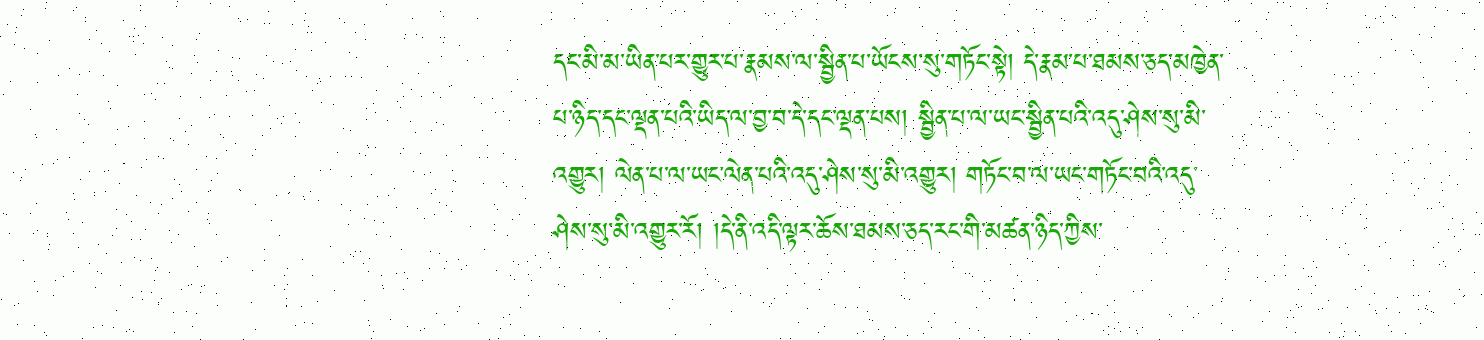དང་མི་མ་ཡིན་པར་གྱུར་པ་རྣམས་ལ་སྦྱིན་པ་ཡོངས་སུ་གཏོང་སྟེ། དེ་རྣམ་པ་ཐམས་ཅད་མཁྱེན་པ་ཉིད་དང་ལྡན་པའི་ཡིད་ལ་བྱ་བ་དེ་དང་ལྡན་པས། སྦྱིན་པ་ལ་ཡང་སྦྱིན་པའི་འདུ་ཤེས་སུ་མི་འགྱུར། ལེན་པ་ལ་ཡང་ལེན་པའི་འདུ་ཤེས་སུ་མི་འགྱུར། གཏོང་བ་ལ་ཡང་གཏོང་བའི་འདུ་ཤེས་སུ་མི་འགྱུར་རོ། །དེ་ནི་འདི་ལྟར་ཆོས་ཐམས་ཅད་རང་གི་མཚན་ཉིད་ཀྱིས་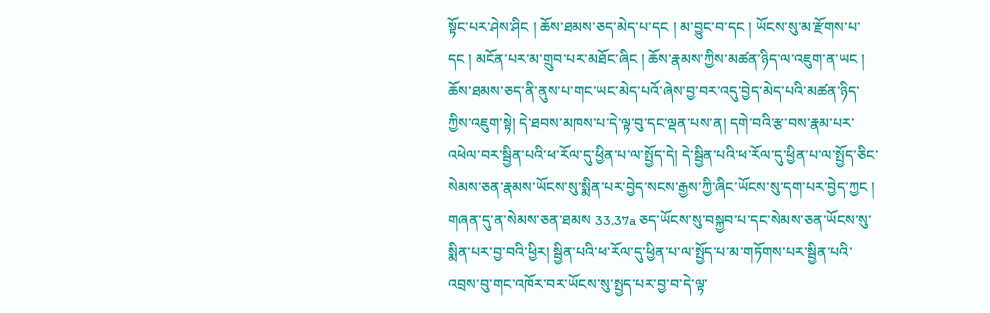སྟོང་པར་ཤེས་ཤིང ། ཆོས་ཐམས་ཅད་མེད་པ་དང ། མ་བྱུང་བ་དང ། ཡོངས་སུ་མ་རྫོགས་པ་དང ། མངོན་པར་མ་གྲུབ་པར་མཐོང་ཞིང ། ཆོས་རྣམས་ཀྱིས་མཚན་ཉིད་ལ་འཇུག་ན་ཡང ། ཆོས་ཐམས་ཅད་ནི་ནུས་པ་གང་ཡང་མེད་པའོ་ཞེས་བྱ་བར་འདུ་བྱེད་མེད་པའི་མཚན་ཉིད་ཀྱིས་འཇུག་སྟེ། དེ་ཐབས་མཁས་པ་དེ་ལྟ་བུ་དང་ལྡན་པས་ན། དགེ་བའི་རྩ་བས་རྣམ་པར་འཕེལ་བར་སྦྱིན་པའི་ཕ་རོལ་དུ་ཕྱིན་པ་ལ་སྤྱོད་དེ། དེ་སྦྱིན་པའི་ཕ་རོལ་དུ་ཕྱིན་པ་ལ་སྤྱོད་ཅིང་སེམས་ཅན་རྣམས་ཡོངས་སུ་སྨིན་པར་བྱེད་སངས་རྒྱས་ཀྱི་ཞིང་ཡོངས་སུ་དག་པར་བྱེད་ཀྱང ། གཞན་དུ་ན་སེམས་ཅན་ཐམས 33.37a ཅད་ཡོངས་སུ་བསྐྱབ་པ་དང་སེམས་ཅན་ཡོངས་སུ་སྨིན་པར་བྱ་བའི་ཕྱིར། སྦྱིན་པའི་ཕ་རོལ་དུ་ཕྱིན་པ་ལ་སྤྱོད་པ་མ་གཏོགས་པར་སྦྱིན་པའི་འབྲས་བུ་གང་འཁོར་བར་ཡོངས་སུ་སྤྱད་པར་བྱ་བ་དེ་ལྟ་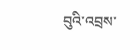བུའི་འབྲས་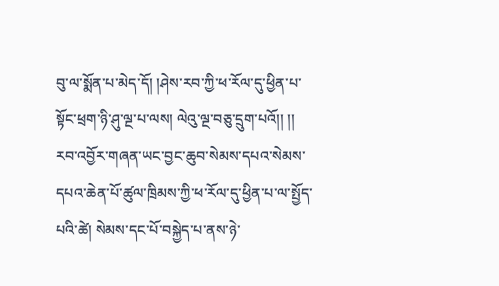བུ་ལ་སྨོན་པ་མེད་དོ། །ཤེས་རབ་ཀྱི་ཕ་རོལ་དུ་ཕྱིན་པ་སྟོང་ཕྲག་ཉི་ཤུ་ལྔ་པ་ལས། ལེའུ་ལྔ་བཅུ་དྲུག་པའོ།། །། རབ་འབྱོར་གཞན་ཡང་བྱང་ཆུབ་སེམས་དཔའ་སེམས་དཔའ་ཆེན་པོ་ཚུལ་ཁྲིམས་ཀྱི་ཕ་རོལ་དུ་ཕྱིན་པ་ལ་སྤྱོད་པའི་ཚེ། སེམས་དང་པོ་བསྐྱེད་པ་ནས་ཉེ་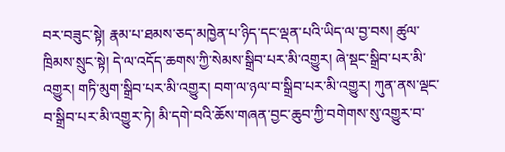བར་བཟུང་སྟེ། རྣམ་པ་ཐམས་ཅད་མཁྱེན་པ་ཉིད་དང་ལྡན་པའི་ཡིད་ལ་བྱ་བས། ཚུལ་ཁྲིམས་སྲུང་སྟེ། དེ་ལ་འདོད་ཆགས་ཀྱི་སེམས་སྒྲིབ་པར་མི་འགྱུར། ཞེ་སྡང་སྒྲིབ་པར་མི་འགྱུར། གཏི་མུག་སྒྲིབ་པར་མི་འགྱུར། བག་ལ་ཉལ་བ་སྒྲིབ་པར་མི་འགྱུར། ཀུན་ནས་ལྡང་བ་སྒྲིབ་པར་མི་འགྱུར་ཏེ། མི་དགེ་བའི་ཆོས་གཞན་བྱང་ཆུབ་ཀྱི་བགེགས་སུ་འགྱུར་བ་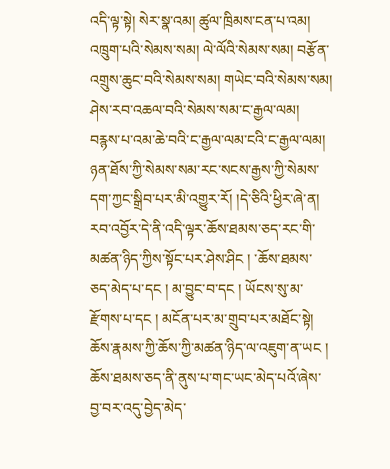འདི་ལྟ་སྟེ། སེར་སྣ་འམ། ཚུལ་ཁྲིམས་ངན་པ་འམ། འཁྲུག་པའི་སེམས་སམ། ལེ་ལོའི་སེམས་སམ། བརྩོན་འགྲུས་ཆུང་བའི་སེམས་སམ། གཡེང་བའི་སེམས་སམ། ཤེས་རབ་འཆལ་བའི་སེམས་སམ་ང་རྒྱལ་ལམ། བརྙས་པ་འམ་ཆེ་བའི་ང་རྒྱལ་ལམ་ངའི་ང་རྒྱལ་ལམ། ཉན་ཐོས་ཀྱི་སེམས་སམ་རང་སངས་རྒྱས་ཀྱི་སེམས་དག་ཀྱང་སྒྲིབ་པར་མི་འགྱུར་རོ། །དེ་ཅིའི་ཕྱིར་ཞེ་ན། རབ་འབྱོར་དེ་ནི་འདི་ལྟར་ཆོས་ཐམས་ཅད་རང་གི་མཚན་ཉིད་ཀྱིས་སྟོང་པར་ཤེས་ཤིང ། ་ཆོས་ཐམས་ཅད་མེད་པ་དང ། མ་བྱུང་བ་དང ། ཡོངས་སུ་མ་རྫོགས་པ་དང ། མངོན་པར་མ་གྲུབ་པར་མཐོང་སྟེ། ཆོས་རྣམས་ཀྱི་ཆོས་ཀྱི་མཚན་ཉིད་ལ་འཇུག་ན་ཡང ། ཆོས་ཐམས་ཅད་ནི་ནུས་པ་གང་ཡང་མེད་པའོ་ཞེས་བྱ་བར་འདུ་བྱེད་མེད་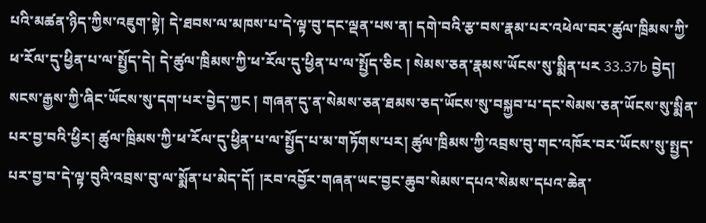པའི་མཚན་ཉིད་ཀྱིས་འཇུག་སྟེ། དེ་ཐབས་ལ་མཁས་པ་དེ་ལྟ་བུ་དང་ལྡན་པས་ན། དགེ་བའི་རྩ་བས་རྣམ་པར་འཕེལ་བར་ཚུལ་ཁྲིམས་ཀྱི་ཕ་རོལ་དུ་ཕྱིན་པ་ལ་སྤྱོད་དེ། དེ་ཚུལ་ཁྲིམས་ཀྱི་ཕ་རོལ་དུ་ཕྱིན་པ་ལ་སྤྱོད་ཅིང ། སེམས་ཅན་རྣམས་ཡོངས་སུ་སྨིན་པར 33.37b བྱེད། སངས་རྒྱས་ཀྱི་ཞིང་ཡོངས་སུ་དག་པར་བྱེད་ཀྱང ། གཞན་དུ་ན་སེམས་ཅན་ཐམས་ཅད་ཡོངས་སུ་བསྐྱབ་པ་དང་སེམས་ཅན་ཡོངས་སུ་སྨིན་པར་བྱ་བའི་ཕྱིར། ཚུལ་ཁྲིམས་ཀྱི་ཕ་རོལ་དུ་ཕྱིན་པ་ལ་སྤྱོད་པ་མ་གཏོགས་པར། ཚུལ་ཁྲིམས་ཀྱི་འབྲས་བུ་གང་འཁོར་བར་ཡོངས་སུ་སྤྱད་པར་བྱ་བ་དེ་ལྟ་བུའི་འབྲས་བུ་ལ་སྨོན་པ་མེད་དོ། །རབ་འབྱོར་གཞན་ཡང་བྱང་ཆུབ་སེམས་དཔའ་སེམས་དཔའ་ཆེན་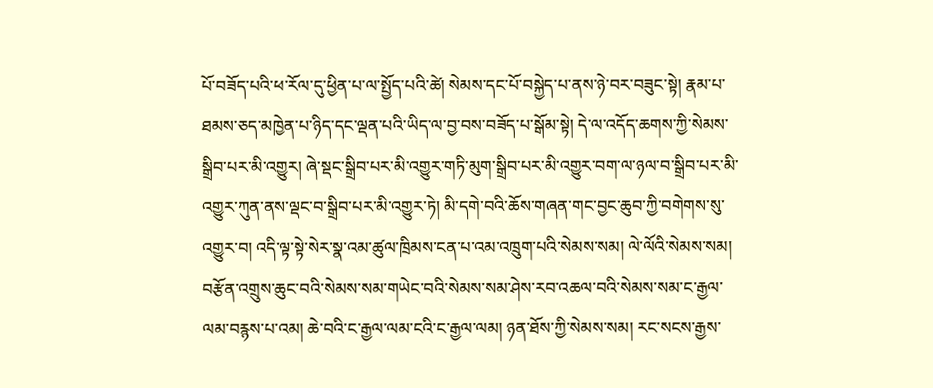པོ་བཟོད་པའི་ཕ་རོལ་དུ་ཕྱིན་པ་ལ་སྤྱོད་པའི་ཚེ། སེམས་དང་པོ་བསྐྱེད་པ་ནས་ཉེ་བར་བཟུང་སྟེ། རྣམ་པ་ཐམས་ཅད་མཁྱེན་པ་ཉིད་དང་ལྡན་པའི་ཡིད་ལ་བྱ་བས་བཟོད་པ་སྒོམ་སྟེ། དེ་ལ་འདོད་ཆགས་ཀྱི་སེམས་སྒྲིབ་པར་མི་འགྱུར། ཞེ་སྡང་སྒྲིབ་པར་མི་འགྱུར་གཏི་མུག་སྒྲིབ་པར་མི་འགྱུར་བག་ལ་ཉལ་བ་སྒྲིབ་པར་མི་འགྱུར་ཀུན་ནས་ལྡང་བ་སྒྲིབ་པར་མི་འགྱུར་ཏེ། མི་དགེ་བའི་ཆོས་གཞན་གང་བྱང་ཆུབ་ཀྱི་བགེགས་སུ་འགྱུར་བ། འདི་ལྟ་སྟེ་སེར་སྣ་འམ་ཚུལ་ཁྲིམས་ངན་པ་འམ་འཁྲུག་པའི་སེམས་སམ། ལེ་ལོའི་སེམས་སམ། བརྩོན་འགྲུས་ཆུང་བའི་སེམས་སམ་གཡེང་བའི་སེམས་སམ་ཤེས་རབ་འཆལ་བའི་སེམས་སམ་ང་རྒྱལ་ལམ་བརྙས་པ་འམ། ཆེ་བའི་ང་རྒྱལ་ལམ་ངའི་ང་རྒྱལ་ལམ། ཉན་ཐོས་ཀྱི་སེམས་སམ། རང་སངས་རྒྱས་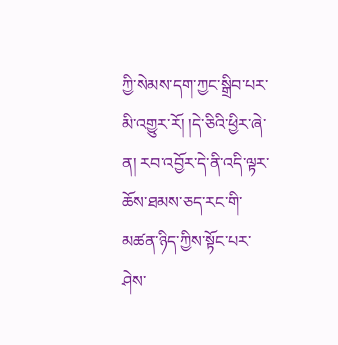ཀྱི་སེམས་དག་ཀྱང་སྒྲིབ་པར་མི་འགྱུར་རོ། །དེ་ཅིའི་ཕྱིར་ཞེ་ན། རབ་འབྱོར་དེ་ནི་འདི་ལྟར་ཆོས་ཐམས་ཅད་རང་གི་མཚན་ཉིད་ཀྱིས་སྟོང་པར་ཤེས་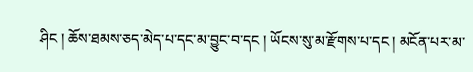ཤིང ། ཆོས་ཐམས་ཅད་མེད་པ་དང་མ་བྱུང་བ་དང ། ཡོངས་སུ་མ་རྫོགས་པ་དང ། མངོན་པར་མ་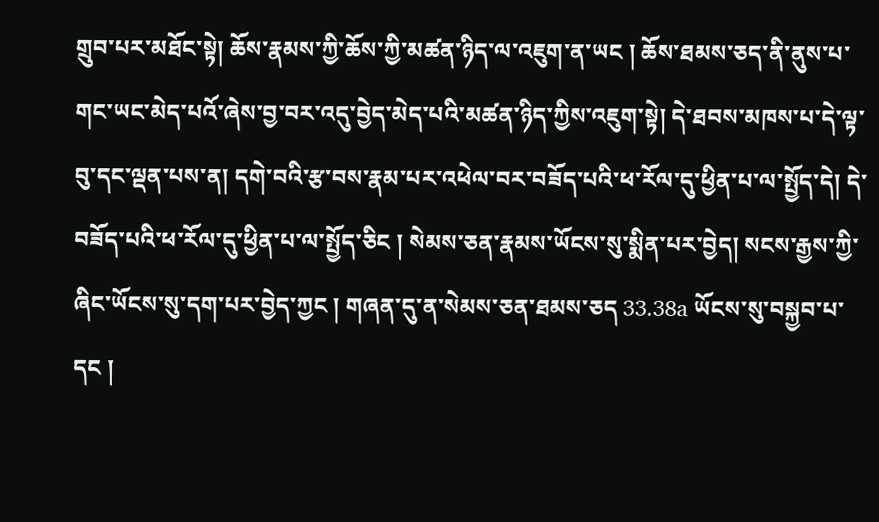གྲུབ་པར་མཐོང་སྟེ། ཆོས་རྣམས་ཀྱི་ཆོས་ཀྱི་མཚན་ཉིད་ལ་འཇུག་ན་ཡང ། ཆོས་ཐམས་ཅད་ནི་ནུས་པ་གང་ཡང་མེད་པའོ་ཞེས་བྱ་བར་འདུ་བྱེད་མེད་པའི་མཚན་ཉིད་ཀྱིས་འཇུག་སྟེ། དེ་ཐབས་མཁས་པ་དེ་ལྟ་བུ་དང་ལྡན་པས་ན། དགེ་བའི་རྩ་བས་རྣམ་པར་འཕེལ་བར་བཟོད་པའི་ཕ་རོལ་དུ་ཕྱིན་པ་ལ་སྤྱོད་དེ། དེ་བཟོད་པའི་ཕ་རོལ་དུ་ཕྱིན་པ་ལ་སྤྱོད་ཅིང ། སེམས་ཅན་རྣམས་ཡོངས་སུ་སྨིན་པར་བྱེད། སངས་རྒྱས་ཀྱི་ཞིང་ཡོངས་སུ་དག་པར་བྱེད་ཀྱང ། གཞན་དུ་ན་སེམས་ཅན་ཐམས་ཅད 33.38a ཡོངས་སུ་བསྐྱབ་པ་དང །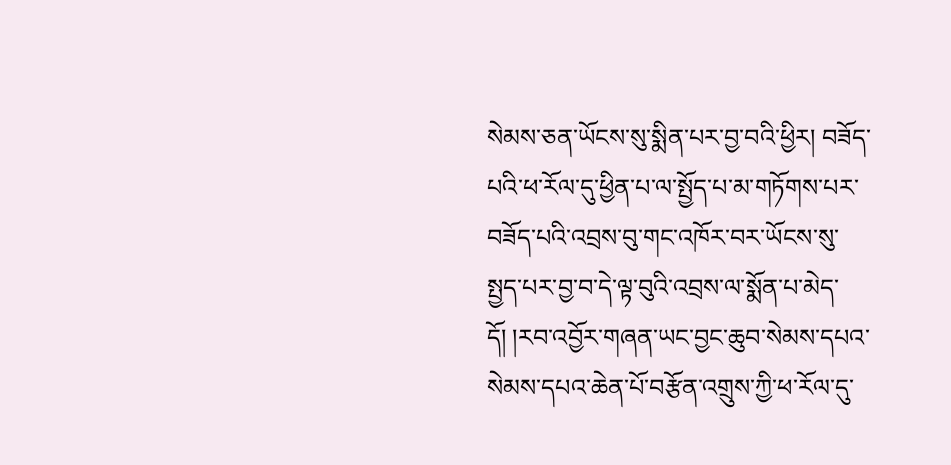སེམས་ཅན་ཡོངས་སུ་སྨིན་པར་བྱ་བའི་ཕྱིར། བཟོད་པའི་ཕ་རོལ་དུ་ཕྱིན་པ་ལ་སྤྱོད་པ་མ་གཏོགས་པར་བཟོད་པའི་འབྲས་བུ་གང་འཁོར་བར་ཡོངས་སུ་སྤྱད་པར་བྱ་བ་དེ་ལྟ་བུའི་འབྲས་ལ་སྨོན་པ་མེད་དོ། །རབ་འབྱོར་གཞན་ཡང་བྱང་ཆུབ་སེམས་དཔའ་སེམས་དཔའ་ཆེན་པོ་བརྩོན་འགྲུས་ཀྱི་ཕ་རོལ་དུ་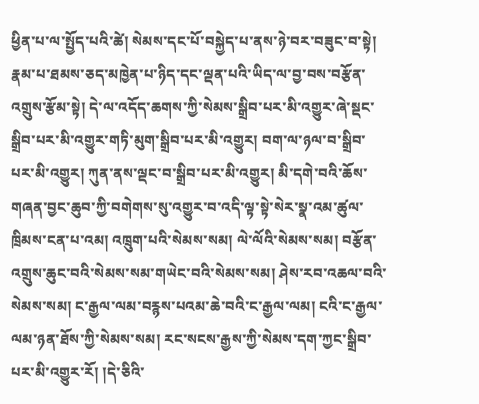ཕྱིན་པ་ལ་སྤྱོད་པའི་ཚེ། སེམས་དང་པོ་བསྐྱེད་པ་ནས་ཉེ་བར་བཟུང་བ་སྟེ། རྣམ་པ་ཐམས་ཅད་མཁྱེན་པ་ཉིད་དང་ལྡན་པའི་ཡིད་ལ་བྱ་བས་བརྩོན་འགྲུས་རྩོམ་སྟེ། དེ་ལ་འདོད་ཆགས་ཀྱི་སེམས་སྒྲིབ་པར་མི་འགྱུར་ཞེ་སྡང་སྒྲིབ་པར་མི་འགྱུར་གཏི་མུག་སྒྲིབ་པར་མི་འགྱུར། བག་ལ་ཉལ་བ་སྒྲིབ་པར་མི་འགྱུར། ཀུན་ནས་ལྡང་བ་སྒྲིབ་པར་མི་འགྱུར། མི་དགེ་བའི་ཆོས་གཞན་བྱང་ཆུབ་ཀྱི་བགེགས་སུ་འགྱུར་བ་འདི་ལྟ་སྟེ་སེར་སྣ་འམ་ཚུལ་ཁྲིམས་ངན་པ་འམ། འཁྲུག་པའི་སེམས་སམ། ལེ་ལོའི་སེམས་སམ། བརྩོན་འགྲུས་ཆུང་བའི་སེམས་སམ་གཡེང་བའི་སེམས་སམ། ཤེས་རབ་འཆལ་བའི་སེམས་སམ། ང་རྒྱལ་ལམ་བརྙས་པའམ་ཆེ་བའི་ང་རྒྱལ་ལམ། ངའི་ང་རྒྱལ་ལམ་ཉན་ཐོས་ཀྱི་སེམས་སམ། རང་སངས་རྒྱས་ཀྱི་སེམས་དག་ཀྱང་སྒྲིབ་པར་མི་འགྱུར་རོ། །དེ་ཅིའི་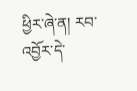ཕྱིར་ཞེ་ན། རབ་འབྱོར་དེ་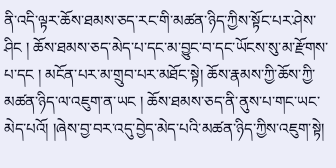ནི་འདི་ལྟར་ཆོས་ཐམས་ཅད་རང་གི་མཚན་ཉིད་ཀྱིས་སྟོང་པར་ཤེས་ཤིང ། ཆོས་ཐམས་ཅད་མེད་པ་དང་མ་བྱུང་བ་དང་ཡོངས་སུ་མ་རྫོགས་པ་དང ། མངོན་པར་མ་གྲུབ་པར་མཐོང་སྟེ། ཆོས་རྣམས་ཀྱི་ཆོས་ཀྱི་མཚན་ཉིད་ལ་འཇུག་ན་ཡང ། ཆོས་ཐམས་ཅད་ནི་ནུས་པ་གང་ཡང་མེད་པའོ། །ཞེས་བྱ་བར་འདུ་བྱེད་མེད་པའི་མཚན་ཉིད་ཀྱིས་འཇུག་སྟེ།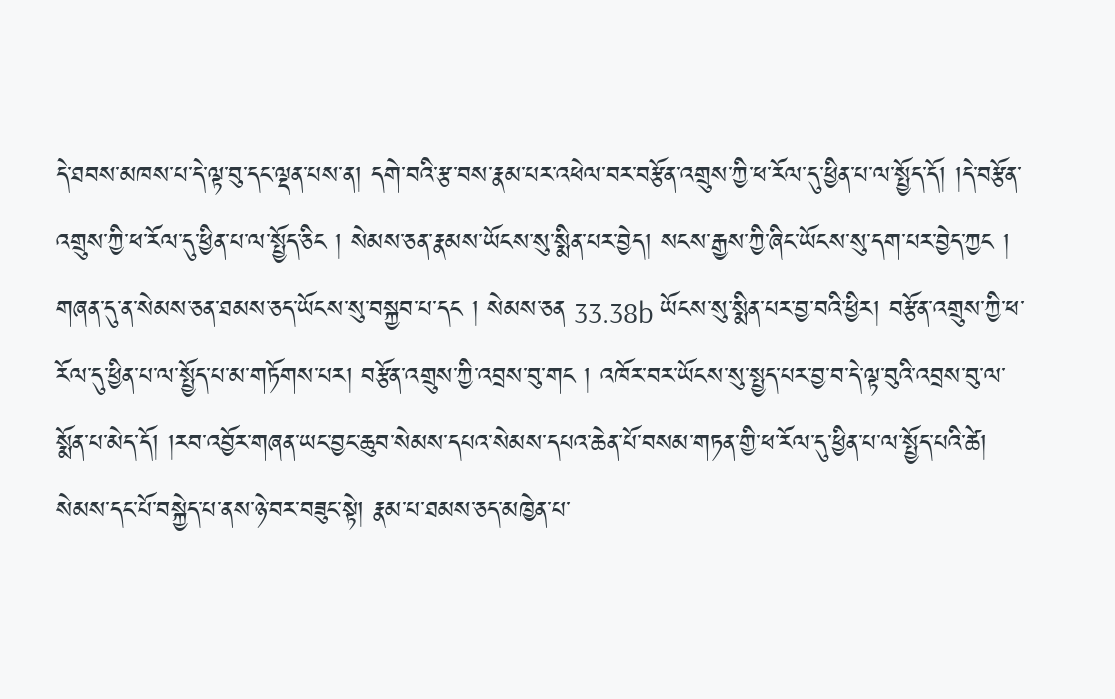དེ་ཐབས་མཁས་པ་དེ་ལྟ་བུ་དང་ལྡན་པས་ན། དགེ་བའི་རྩ་བས་རྣམ་པར་འཕེལ་བར་བརྩོན་འགྲུས་ཀྱི་ཕ་རོལ་དུ་ཕྱིན་པ་ལ་སྤྱོད་དོ། །དེ་བརྩོན་འགྲུས་ཀྱི་ཕ་རོལ་དུ་ཕྱིན་པ་ལ་སྤྱོད་ཅིང ། སེམས་ཅན་རྣམས་ཡོངས་སུ་སྨིན་པར་བྱེད། སངས་རྒྱས་ཀྱི་ཞིང་ཡོངས་སུ་དག་པར་བྱེད་ཀྱང ། གཞན་དུ་ན་སེམས་ཅན་ཐམས་ཅད་ཡོངས་སུ་བསྐྱབ་པ་དང ། སེམས་ཅན 33.38b ཡོངས་སུ་སྨིན་པར་བྱ་བའི་ཕྱིར། བརྩོན་འགྲུས་ཀྱི་ཕ་རོལ་དུ་ཕྱིན་པ་ལ་སྤྱོད་པ་མ་གཏོགས་པར། བརྩོན་འགྲུས་ཀྱི་འབྲས་བུ་གང ། འཁོར་བར་ཡོངས་སུ་སྤྱད་པར་བྱ་བ་དེ་ལྟ་བུའི་འབྲས་བུ་ལ་སྨོན་པ་མེད་དོ། །རབ་འབྱོར་གཞན་ཡང་བྱང་ཆུབ་སེམས་དཔའ་སེམས་དཔའ་ཆེན་པོ་བསམ་གཏན་གྱི་ཕ་རོལ་དུ་ཕྱིན་པ་ལ་སྤྱོད་པའི་ཚེ། སེམས་དང་པོ་བསྐྱེད་པ་ནས་ཉེ་བར་བཟུང་སྟེ། རྣམ་པ་ཐམས་ཅད་མཁྱེན་པ་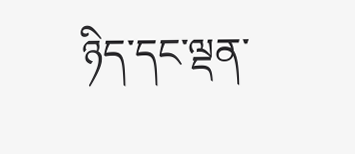ཉིད་དང་ལྡན་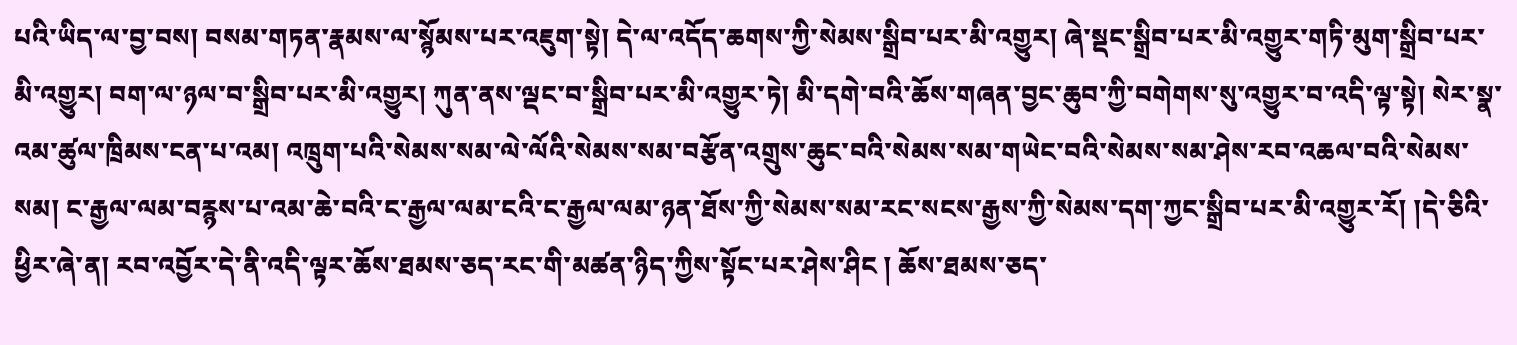པའི་ཡིད་ལ་བྱ་བས། བསམ་གཏན་རྣམས་ལ་སྙོམས་པར་འཇུག་སྟེ། དེ་ལ་འདོད་ཆགས་ཀྱི་སེམས་སྒྲིབ་པར་མི་འགྱུར། ཞེ་སྡང་སྒྲིབ་པར་མི་འགྱུར་གཏི་མུག་སྒྲིབ་པར་མི་འགྱུར། བག་ལ་ཉལ་བ་སྒྲིབ་པར་མི་འགྱུར། ཀུན་ནས་ལྡང་བ་སྒྲིབ་པར་མི་འགྱུར་ཏེ། མི་དགེ་བའི་ཆོས་གཞན་བྱང་ཆུབ་ཀྱི་བགེགས་སུ་འགྱུར་བ་འདི་ལྟ་སྟེ། སེར་སྣ་འམ་ཚུལ་ཁྲིམས་ངན་པ་འམ། འཁྲུག་པའི་སེམས་སམ་ལེ་ལོའི་སེམས་སམ་བརྩོན་འགྲུས་ཆུང་བའི་སེམས་སམ་གཡེང་བའི་སེམས་སམ་ཤེས་རབ་འཆལ་བའི་སེམས་སམ། ང་རྒྱལ་ལམ་བརྙས་པ་འམ་ཆེ་བའི་ང་རྒྱལ་ལམ་ངའི་ང་རྒྱལ་ལམ་ཉན་ཐོས་ཀྱི་སེམས་སམ་རང་སངས་རྒྱས་ཀྱི་སེམས་དག་ཀྱང་སྒྲིབ་པར་མི་འགྱུར་རོ། །དེ་ཅིའི་ཕྱིར་ཞེ་ན། རབ་འབྱོར་དེ་ནི་འདི་ལྟར་ཆོས་ཐམས་ཅད་རང་གི་མཚན་ཉིད་ཀྱིས་སྟོང་པར་ཤེས་ཤིང ། ཆོས་ཐམས་ཅད་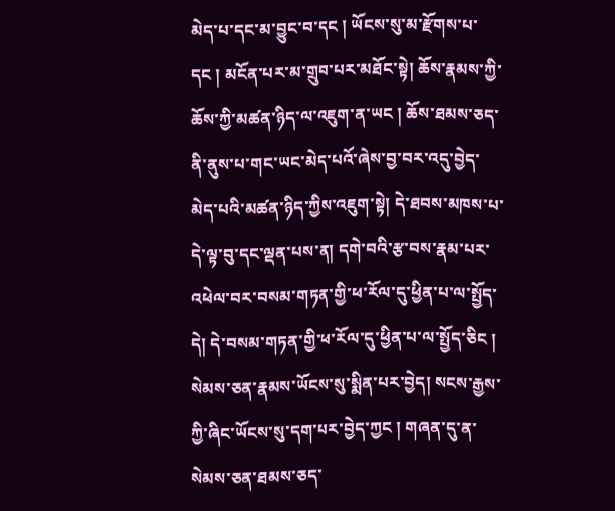མེད་པ་དང་མ་བྱུང་བ་དང ། ཡོངས་སུ་མ་རྫོགས་པ་དང ། མངོན་པར་མ་གྲུབ་པར་མཐོང་སྟེ། ཆོས་རྣམས་ཀྱི་ཆོས་ཀྱི་མཚན་ཉིད་ལ་འཇུག་ན་ཡང ། ཆོས་ཐམས་ཅད་ནི་ནུས་པ་གང་ཡང་མེད་པའོ་ཞེས་བྱ་བར་འདུ་བྱེད་མེད་པའི་མཚན་ཉིད་ཀྱིས་འཇུག་སྟེ། དེ་ཐབས་མཁས་པ་དེ་ལྟ་བུ་དང་ལྡན་པས་ན། དགེ་བའི་རྩ་བས་རྣམ་པར་འཕེལ་བར་བསམ་གཏན་གྱི་ཕ་རོལ་དུ་ཕྱིན་པ་ལ་སྤྱོད་དེ། དེ་བསམ་གཏན་གྱི་ཕ་རོལ་དུ་ཕྱིན་པ་ལ་སྤྱོད་ཅིང ། སེམས་ཅན་རྣམས་ཡོངས་སུ་སྨིན་པར་བྱེད། སངས་རྒྱས་ཀྱི་ཞིང་ཡོངས་སུ་དག་པར་བྱེད་ཀྱང ། གཞན་དུ་ན་སེམས་ཅན་ཐམས་ཅད་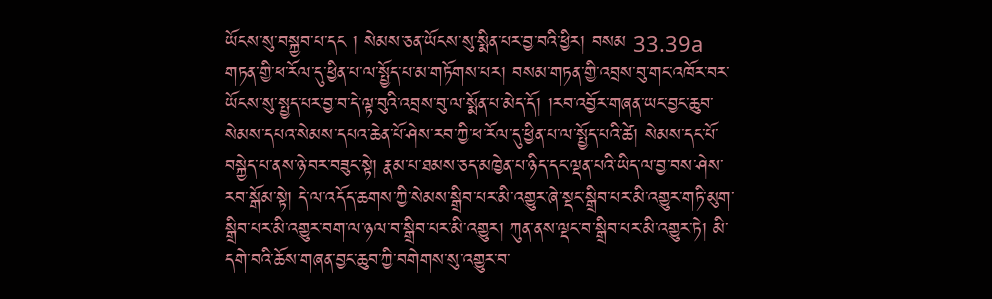ཡོངས་སུ་བསྐྱབ་པ་དང ། སེམས་ཅན་ཡོངས་སུ་སྨིན་པར་བྱ་བའི་ཕྱིར། བསམ 33.39a གཏན་གྱི་ཕ་རོལ་དུ་ཕྱིན་པ་ལ་སྤྱོད་པ་མ་གཏོགས་པར། བསམ་གཏན་གྱི་འབྲས་བུ་གང་འཁོར་བར་ཡོངས་སུ་སྤྱད་པར་བྱ་བ་དེ་ལྟ་བུའི་འབྲས་བུ་ལ་སྨོན་པ་མེད་དོ། །རབ་འབྱོར་གཞན་ཡང་བྱང་ཆུབ་སེམས་དཔའ་སེམས་དཔའ་ཆེན་པོ་ཤེས་རབ་ཀྱི་ཕ་རོལ་དུ་ཕྱིན་པ་ལ་སྤྱོད་པའི་ཚེ། སེམས་དང་པོ་བསྐྱེད་པ་ནས་ཉེ་བར་བཟུང་སྟེ། རྣམ་པ་ཐམས་ཅད་མཁྱེན་པ་ཉིད་དང་ལྡན་པའི་ཡིད་ལ་བྱ་བས་ཤེས་རབ་སྒོམ་སྟེ། དེ་ལ་འདོད་ཆགས་ཀྱི་སེམས་སྒྲིབ་པར་མི་འགྱུར་ཞེ་སྡང་སྒྲིབ་པར་མི་འགྱུར་གཏི་མུག་སྒྲིབ་པར་མི་འགྱུར་བག་ལ་ཉལ་བ་སྒྲིབ་པར་མི་འགྱུར། ཀུན་ནས་ལྡང་བ་སྒྲིབ་པར་མི་འགྱུར་ཏེ། མི་དགེ་བའི་ཆོས་གཞན་བྱང་ཆུབ་ཀྱི་བགེགས་སུ་འགྱུར་བ་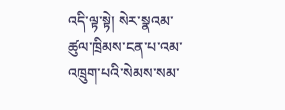འདི་ལྟ་སྟེ། སེར་སྣའམ་ཚུལ་ཁྲིམས་ངན་པ་འམ་འཁྲུག་པའི་སེམས་སམ་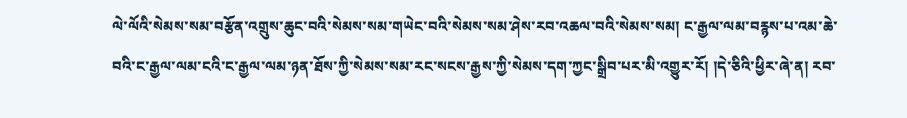ལེ་ལོའི་སེམས་སམ་བརྩོན་འགྲུས་ཆུང་བའི་སེམས་སམ་གཡེང་བའི་སེམས་སམ་ཤེས་རབ་འཆལ་བའི་སེམས་སམ། ང་རྒྱལ་ལམ་བརྙས་པ་འམ་ཆེ་བའི་ང་རྒྱལ་ལམ་ངའི་ང་རྒྱལ་ལམ་ཉན་ཐོས་ཀྱི་སེམས་སམ་རང་སངས་རྒྱས་ཀྱི་སེམས་དག་ཀྱང་སྒྲིབ་པར་མི་འགྱུར་རོ། །དེ་ཅིའི་ཕྱིར་ཞེ་ན། རབ་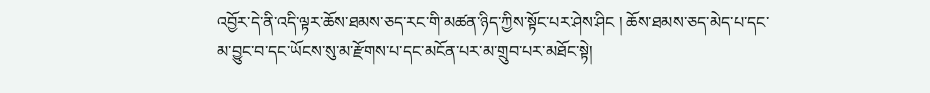འབྱོར་དེ་ནི་འདི་ལྟར་ཆོས་ཐམས་ཅད་རང་གི་མཚན་ཉིད་ཀྱིས་སྟོང་པར་ཤེས་ཤིང ། ཆོས་ཐམས་ཅད་མེད་པ་དང་མ་བྱུང་བ་དང་ཡོངས་སུ་མ་རྫོགས་པ་དང་མངོན་པར་མ་གྲུབ་པར་མཐོང་སྟེ།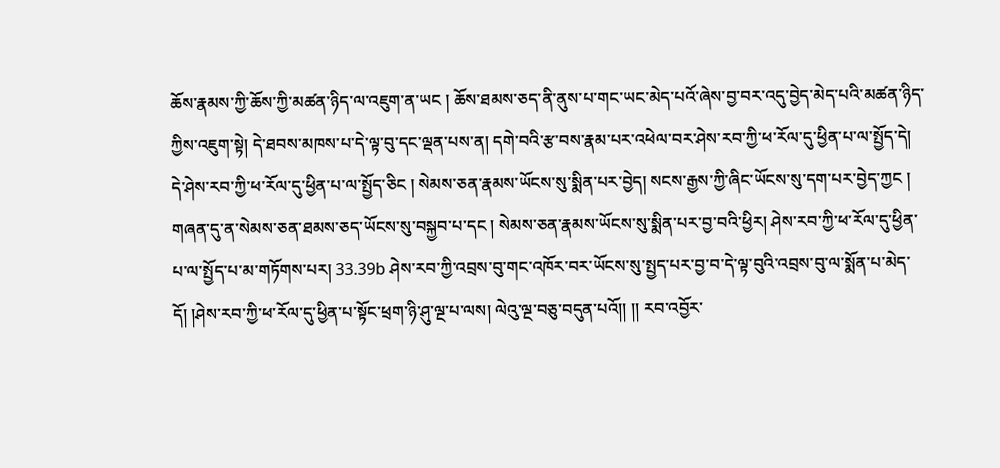ཆོས་རྣམས་ཀྱི་ཆོས་ཀྱི་མཚན་ཉིད་ལ་འཇུག་ན་ཡང ། ཆོས་ཐམས་ཅད་ནི་ནུས་པ་གང་ཡང་མེད་པའོ་ཞེས་བྱ་བར་འདུ་བྱེད་མེད་པའི་མཚན་ཉིད་ཀྱིས་འཇུག་སྟེ། དེ་ཐབས་མཁས་པ་དེ་ལྟ་བུ་དང་ལྡན་པས་ན། དགེ་བའི་རྩ་བས་རྣམ་པར་འཕེལ་བར་ཤེས་རབ་ཀྱི་ཕ་རོལ་དུ་ཕྱིན་པ་ལ་སྤྱོད་དེ། དེ་ཤེས་རབ་ཀྱི་ཕ་རོལ་དུ་ཕྱིན་པ་ལ་སྤྱོད་ཅིང ། སེམས་ཅན་རྣམས་ཡོངས་སུ་སྨིན་པར་བྱེད། སངས་རྒྱས་ཀྱི་ཞིང་ཡོངས་སུ་དག་པར་བྱེད་ཀྱང ། གཞན་དུ་ན་སེམས་ཅན་ཐམས་ཅད་ཡོངས་སུ་བསྐྱབ་པ་དང ། སེམས་ཅན་རྣམས་ཡོངས་སུ་སྨིན་པར་བྱ་བའི་ཕྱིར། ཤེས་རབ་ཀྱི་ཕ་རོལ་དུ་ཕྱིན་པ་ལ་སྤྱོད་པ་མ་གཏོགས་པར། 33.39b ཤེས་རབ་ཀྱི་འབྲས་བུ་གང་འཁོར་བར་ཡོངས་སུ་སྤྱད་པར་བྱ་བ་དེ་ལྟ་བུའི་འབྲས་བུ་ལ་སྨོན་པ་མེད་དོ། །ཤེས་རབ་ཀྱི་ཕ་རོལ་དུ་ཕྱིན་པ་སྟོང་ཕྲག་ཉི་ཤུ་ལྔ་པ་ལས། ལེའུ་ལྔ་བཅུ་བདུན་པའོ།། །། རབ་འབྱོར་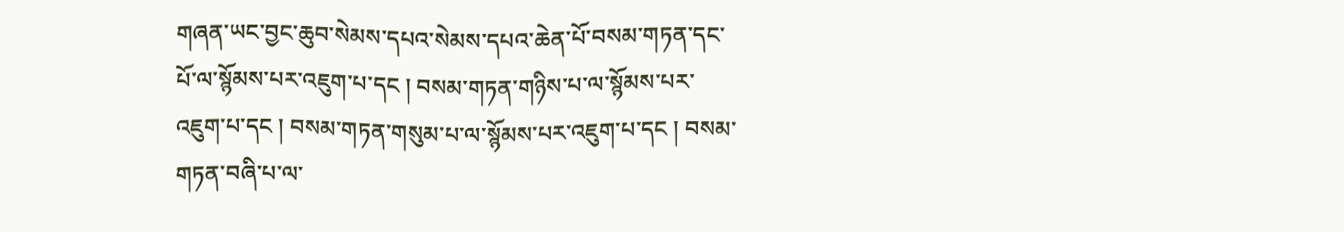གཞན་ཡང་བྱང་ཆུབ་སེམས་དཔའ་སེམས་དཔའ་ཆེན་པོ་བསམ་གཏན་དང་པོ་ལ་སྙོམས་པར་འཇུག་པ་དང ། བསམ་གཏན་གཉིས་པ་ལ་སྙོམས་པར་འཇུག་པ་དང ། བསམ་གཏན་གསུམ་པ་ལ་སྙོམས་པར་འཇུག་པ་དང ། བསམ་གཏན་བཞི་པ་ལ་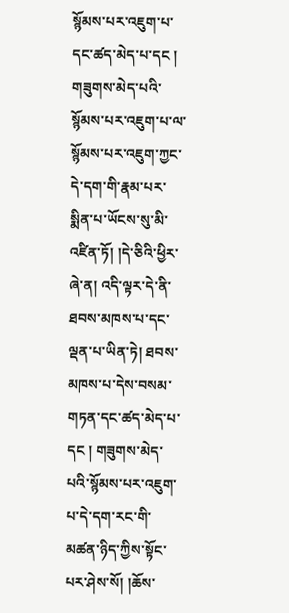སྙོམས་པར་འཇུག་པ་དང་ཚད་མེད་པ་དང ། གཟུགས་མེད་པའི་སྙོམས་པར་འཇུག་པ་ལ་སྙོམས་པར་འཇུག་ཀྱང་དེ་དག་གི་རྣམ་པར་སྨིན་པ་ཡོངས་སུ་མི་འཛིན་ཏོ། །དེ་ཅིའི་ཕྱིར་ཞེ་ན། འདི་ལྟར་དེ་ནི་ཐབས་མཁས་པ་དང་ལྡན་པ་ཡིན་ཏེ། ཐབས་མཁས་པ་དེས་བསམ་གཏན་དང་ཚད་མེད་པ་དང ། གཟུགས་མེད་པའི་སྙོམས་པར་འཇུག་པ་དེ་དག་རང་གི་མཚན་ཉིད་ཀྱིས་སྟོང་པར་ཤེས་སོ། །ཆོས་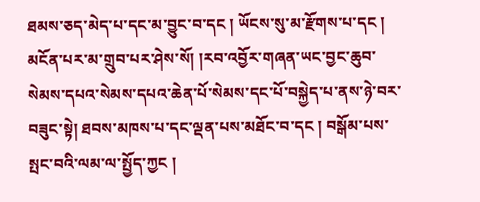ཐམས་ཅད་མེད་པ་དང་མ་བྱུང་བ་དང ། ཡོངས་སུ་མ་རྫོགས་པ་དང ། མངོན་པར་མ་གྲུབ་པར་ཤེས་སོ། །རབ་འབྱོར་གཞན་ཡང་བྱང་ཆུབ་སེམས་དཔའ་སེམས་དཔའ་ཆེན་པོ་སེམས་དང་པོ་བསྐྱེད་པ་ནས་ཉེ་བར་བཟུང་སྟེ། ཐབས་མཁས་པ་དང་ལྡན་པས་མཐོང་བ་དང ། བསྒོམ་པས་སྤང་བའི་ལམ་ལ་སྤྱོད་ཀྱང །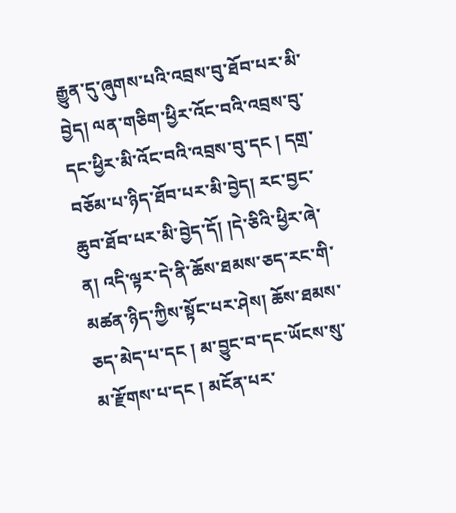རྒྱུན་དུ་ཞུགས་པའི་འབྲས་བུ་ཐོབ་པར་མི་བྱེད། ལན་གཅིག་ཕྱིར་འོང་བའི་འབྲས་བུ་དང་ཕྱིར་མི་འོང་བའི་འབྲས་བུ་དང ། དགྲ་བཅོམ་པ་ཉིད་ཐོབ་པར་མི་བྱེད། རང་བྱང་ཆུབ་ཐོབ་པར་མི་བྱེད་དོ། །དེ་ཅིའི་ཕྱིར་ཞེ་ན། འདི་ལྟར་དེ་ནི་ཆོས་ཐམས་ཅད་རང་གི་མཚན་ཉིད་ཀྱིས་སྟོང་པར་ཤེས། ཆོས་ཐམས་ཅད་མེད་པ་དང ། མ་བྱུང་བ་དང་ཡོངས་སུ་མ་རྫོགས་པ་དང ། མངོན་པར་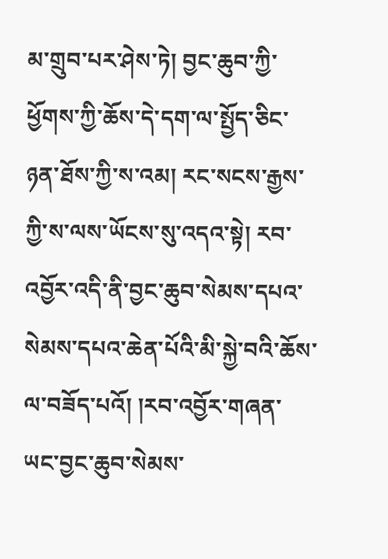མ་གྲུབ་པར་ཤེས་ཏེ། བྱང་ཆུབ་ཀྱི་ཕྱོགས་ཀྱི་ཆོས་དེ་དག་ལ་སྤྱོད་ཅིང་ཉན་ཐོས་ཀྱི་ས་འམ། རང་སངས་རྒྱས་ཀྱི་ས་ལས་ཡོངས་སུ་འདའ་སྟེ། རབ་འབྱོར་འདི་ནི་བྱང་ཆུབ་སེམས་དཔའ་སེམས་དཔའ་ཆེན་པོའི་མི་སྐྱེ་བའི་ཆོས་ལ་བཟོད་པའོ། །རབ་འབྱོར་གཞན་ཡང་བྱང་ཆུབ་སེམས་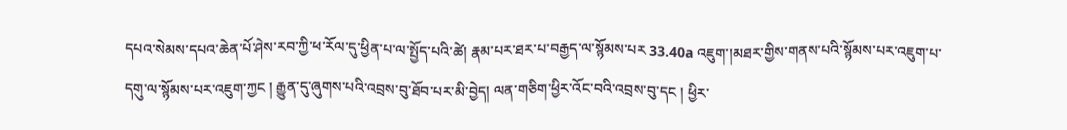དཔའ་སེམས་དཔའ་ཆེན་པོ་ཤེས་རབ་ཀྱི་ཕ་རོལ་དུ་ཕྱིན་པ་ལ་སྤྱོད་པའི་ཚེ། རྣམ་པར་ཐར་པ་བརྒྱད་ལ་སྙོམས་པར 33.40a འཇུག་།མཐར་གྱིས་གནས་པའི་སྙོམས་པར་འཇུག་པ་དགུ་ལ་སྙོམས་པར་འཇུག་ཀྱང ། རྒྱུན་དུ་ཞུགས་པའི་འབྲས་བུ་ཐོབ་པར་མི་བྱེད། ལན་གཅིག་ཕྱིར་འོང་བའི་འབྲས་བུ་དང ། ཕྱིར་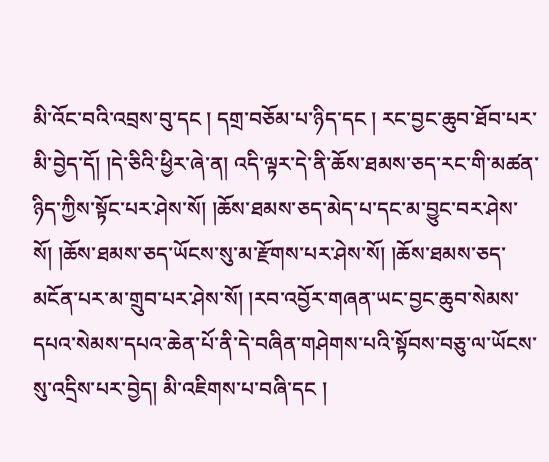མི་འོང་བའི་འབྲས་བུ་དང ། དགྲ་བཅོམ་པ་ཉིད་དང ། རང་བྱང་ཆུབ་ཐོབ་པར་མི་བྱེད་དོ། །དེ་ཅིའི་ཕྱིར་ཞེ་ན། འདི་ལྟར་དེ་ནི་ཆོས་ཐམས་ཅད་རང་གི་མཚན་ཉིད་ཀྱིས་སྟོང་པར་ཤེས་སོ། །ཆོས་ཐམས་ཅད་མེད་པ་དང་མ་བྱུང་བར་ཤེས་སོ། །ཆོས་ཐམས་ཅད་ཡོངས་སུ་མ་རྫོགས་པར་ཤེས་སོ། །ཆོས་ཐམས་ཅད་མངོན་པར་མ་གྲུབ་པར་ཤེས་སོ། །རབ་འབྱོར་གཞན་ཡང་བྱང་ཆུབ་སེམས་དཔའ་སེམས་དཔའ་ཆེན་པོ་ནི་དེ་བཞིན་གཤེགས་པའི་སྟོབས་བཅུ་ལ་ཡོངས་སུ་འདྲིས་པར་བྱེད། མི་འཇིགས་པ་བཞི་དང །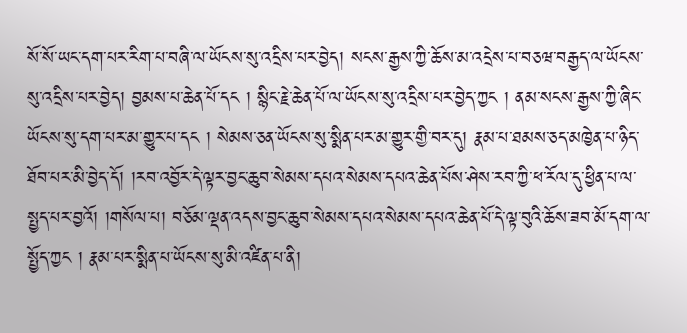སོ་སོ་ཡང་དག་པར་རིག་པ་བཞི་ལ་ཡོངས་སུ་འདྲིས་པར་བྱེད། སངས་རྒྱས་ཀྱི་ཆོས་མ་འདྲེས་པ་བཅཝ་བརྒྱད་ལ་ཡོངས་སུ་འདྲིས་པར་བྱེད། བྱམས་པ་ཆེན་པོ་དང ། སྙིང་རྗེ་ཆེན་པོ་ལ་ཡོངས་སུ་འདྲིས་པར་བྱེད་ཀྱང ། ནམ་སངས་རྒྱས་ཀྱི་ཞིང་ཡོངས་སུ་དག་པར་མ་གྱུར་པ་དང ། སེམས་ཅན་ཡོངས་སུ་སྨིན་པར་མ་གྱུར་གྱི་བར་དུ། རྣམ་པ་ཐམས་ཅད་མཁྱེན་པ་ཉིད་ཐོབ་པར་མི་བྱེད་དོ། །རབ་འབྱོར་དེ་ལྟར་བྱང་ཆུབ་སེམས་དཔའ་སེམས་དཔའ་ཆེན་པོས་ཤེས་རབ་ཀྱི་ཕ་རོལ་དུ་ཕྱིན་པ་ལ་སྤྱད་པར་བྱའོ། །གསོལ་པ། བཅོམ་ལྡན་འདས་བྱང་ཆུབ་སེམས་དཔའ་སེམས་དཔའ་ཆེན་པོ་དེ་ལྟ་བུའི་ཆོས་ཟབ་མོ་དག་ལ་སྤྱོད་ཀྱང ། རྣམ་པར་སྨིན་པ་ཡོངས་སུ་མི་འཛིན་པ་ནི།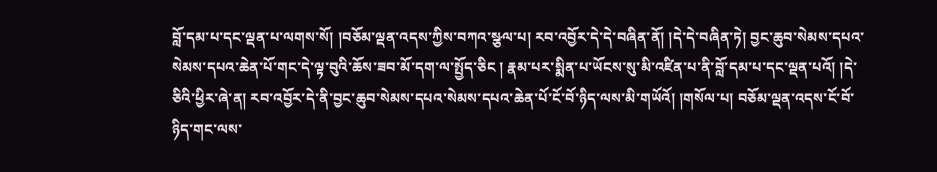བློ་དམ་པ་དང་ལྡན་པ་ལགས་སོ། །བཅོམ་ལྡན་འདས་ཀྱིས་བཀའ་སྩལ་པ། རབ་འབྱོར་དེ་དེ་བཞིན་ནོ། །དེ་དེ་བཞིན་ཏེ། བྱང་ཆུབ་སེམས་དཔའ་སེམས་དཔའ་ཆེན་པོ་གང་དེ་ལྟ་བུའི་ཆོས་ཟབ་མོ་དག་ལ་སྤྱོད་ཅིང ། རྣམ་པར་སྨིན་པ་ཡོངས་སུ་མི་འཛིན་པ་ནི་བློ་དམ་པ་དང་ལྡན་པའོ། །དེ་ཅིའི་ཕྱིར་ཞེ་ན། རབ་འབྱོར་དེ་ནི་བྱང་ཆུབ་སེམས་དཔའ་སེམས་དཔའ་ཆེན་པོ་ངོ་བོ་ཉིད་ལས་མི་གཡོའོ། །གསོལ་པ། བཅོམ་ལྡན་འདས་ངོ་བོ་ཉིད་གང་ལས་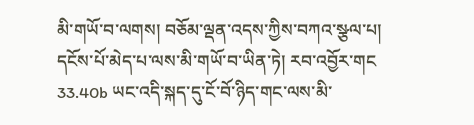མི་གཡོ་བ་ལགས། བཅོམ་ལྡན་འདས་ཀྱིས་བཀའ་སྩལ་པ། དངོས་པོ་མེད་པ་ལས་མི་གཡོ་བ་ཡིན་ཏེ། རབ་འབྱོར་གང 33.40b ཡང་འདི་སྐད་དུ་ངོ་བོ་ཉིད་གང་ལས་མི་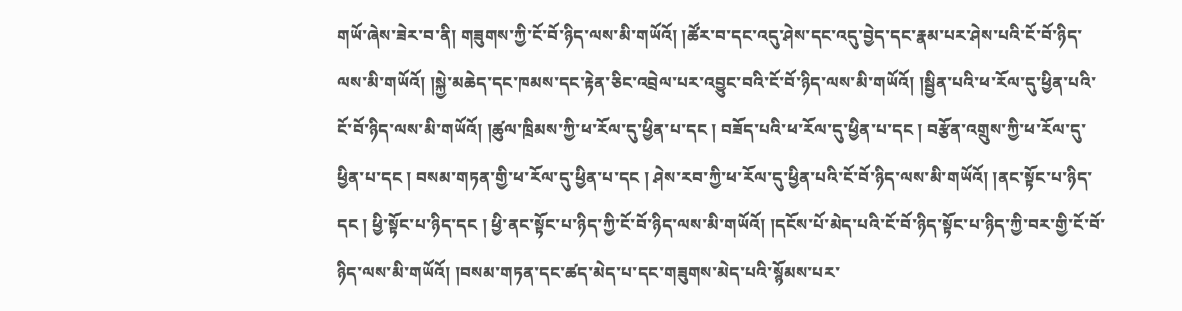གཡོ་ཞེས་ཟེར་བ་ནི། གཟུགས་ཀྱི་ངོ་བོ་ཉིད་ལས་མི་གཡོའོ། །ཚོར་བ་དང་འདུ་ཤེས་དང་འདུ་བྱེད་དང་རྣམ་པར་ཤེས་པའི་ངོ་བོ་ཉིད་ལས་མི་གཡོའོ། །སྐྱེ་མཆེད་དང་ཁམས་དང་རྟེན་ཅིང་འབྲེལ་པར་འབྱུང་བའི་ངོ་བོ་ཉིད་ལས་མི་གཡོའོ། །སྦྱིན་པའི་ཕ་རོལ་དུ་ཕྱིན་པའི་ངོ་བོ་ཉིད་ལས་མི་གཡོའོ། །ཚུལ་ཁྲིམས་ཀྱི་ཕ་རོལ་དུ་ཕྱིན་པ་དང ། བཟོད་པའི་ཕ་རོལ་དུ་ཕྱིན་པ་དང ། བརྩོན་འགྲུས་ཀྱི་ཕ་རོལ་དུ་ཕྱིན་པ་དང ། བསམ་གཏན་གྱི་ཕ་རོལ་དུ་ཕྱིན་པ་དང ། ཤེས་རབ་ཀྱི་ཕ་རོལ་དུ་ཕྱིན་པའི་ངོ་བོ་ཉིད་ལས་མི་གཡོའོ། །ནང་སྟོང་པ་ཉིད་དང ། ཕྱི་སྟོང་པ་ཉིད་དང ། ཕྱི་ནང་སྟོང་པ་ཉིད་ཀྱི་ངོ་བོ་ཉིད་ལས་མི་གཡོའོ། །དངོས་པོ་མེད་པའི་ངོ་བོ་ཉིད་སྟོང་པ་ཉིད་ཀྱི་བར་གྱི་ངོ་བོ་ཉིད་ལས་མི་གཡོའོ། །བསམ་གཏན་དང་ཚད་མེད་པ་དང་གཟུགས་མེད་པའི་སྙོམས་པར་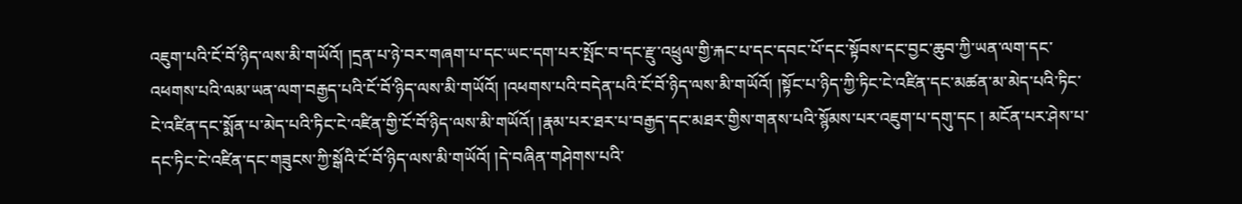འཇུག་པའི་ངོ་བོ་ཉིད་ལས་མི་གཡོའོ། །དྲན་པ་ཉེ་བར་གཞག་པ་དང་ཡང་དག་པར་སྤོང་བ་དང་རྫུ་འཕྲུལ་གྱི་རྐང་པ་དང་དབང་པོ་དང་སྟོབས་དང་བྱང་ཆུབ་ཀྱི་ཡན་ལག་དང་འཕགས་པའི་ལམ་ཡན་ལག་བརྒྱད་པའི་ངོ་བོ་ཉིད་ལས་མི་གཡོའོ། །འཕགས་པའི་བདེན་པའི་ངོ་བོ་ཉིད་ལས་མི་གཡོའོ། །སྟོང་པ་ཉིད་ཀྱི་ཏིང་ངེ་འཛིན་དང་མཚན་མ་མེད་པའི་ཏིང་ངེ་འཛིན་དང་སྨོན་པ་མེད་པའི་ཏིང་ངེ་འཛིན་གྱི་ངོ་བོ་ཉིད་ལས་མི་གཡོའོ། །རྣམ་པར་ཐར་པ་བརྒྱད་དང་མཐར་གྱིས་གནས་པའི་སྙོམས་པར་འཇུག་པ་དགུ་དང ། མངོན་པར་ཤེས་པ་དང་ཏིང་ངེ་འཛིན་དང་གཟུངས་ཀྱི་སྒོའི་ངོ་བོ་ཉིད་ལས་མི་གཡོའོ། །དེ་བཞིན་གཤེགས་པའི་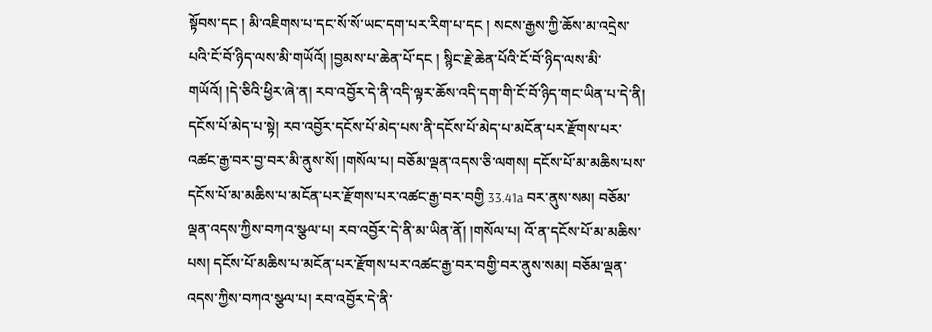སྟོབས་དང ། མི་འཇིགས་པ་དང་སོ་སོ་ཡང་དག་པར་རིག་པ་དང ། སངས་རྒྱས་ཀྱི་ཆོས་མ་འདྲེས་པའི་ངོ་བོ་ཉིད་ལས་མི་གཡོའོ། །བྱམས་པ་ཆེན་པོ་དང ། སྙིང་རྗེ་ཆེན་པོའི་ངོ་བོ་ཉིད་ལས་མི་གཡོའོ། །དེ་ཅིའི་ཕྱིར་ཞེ་ན། རབ་འབྱོར་དེ་ནི་འདི་ལྟར་ཆོས་འདི་དག་གི་ངོ་བོ་ཉིད་གང་ཡིན་པ་དེ་ནི། དངོས་པོ་མེད་པ་སྟེ། རབ་འབྱོར་དངོས་པོ་མེད་པས་ནི་དངོས་པོ་མེད་པ་མངོན་པར་རྫོགས་པར་འཚང་རྒྱ་བར་བྱ་བར་མི་ནུས་སོ། །གསོལ་པ། བཅོམ་ལྡན་འདས་ཅི་ལགས། དངོས་པོ་མ་མཆིས་པས་དངོས་པོ་མ་མཆིས་པ་མངོན་པར་རྫོགས་པར་འཚང་རྒྱ་བར་བགྱི 33.41a བར་ནུས་སམ། བཅོམ་ལྡན་འདས་ཀྱིས་བཀའ་སྩལ་པ། རབ་འབྱོར་དེ་ནི་མ་ཡིན་ནོ། །གསོལ་པ། འོ་ན་དངོས་པོ་མ་མཆིས་པས། དངོས་པོ་མཆིས་པ་མངོན་པར་རྫོགས་པར་འཚང་རྒྱ་བར་བགྱི་བར་ནུས་སམ། བཅོམ་ལྡན་འདས་ཀྱིས་བཀའ་སྩལ་པ། རབ་འབྱོར་དེ་ནི་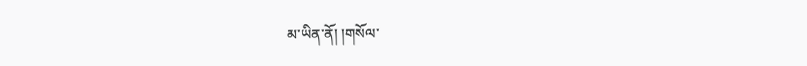མ་ཡིན་ནོ། །གསོལ་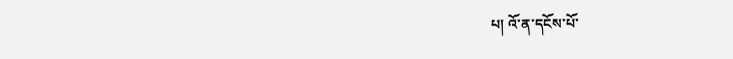པ། འོ་ན་དངོས་པོ་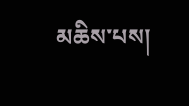མཆིས་པས།